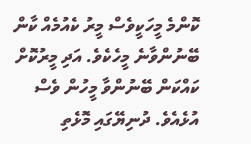ކޮންމެ މީހަކީވެސް މީރު ކެއުމެއް ކާން ބޭނުންވާނެ މީހެކެވެ. އަދި މީރުކޮށް ކައްކަން ބޭނުންވާ މީހުން ވެސް އުޅެއެވެ. ދުނިޔޭގައި މޮޅެތި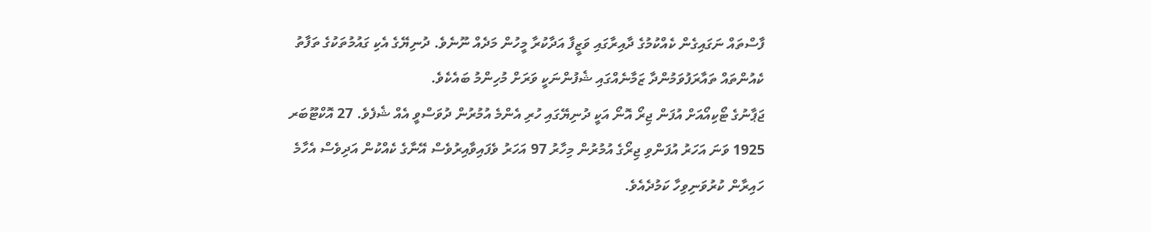ފާސްތައް ނަގައިގެން ކެއްކުމުގެ ދާއިރާގައި ވަޒީފާ އަދާކުރާ މީހުން މަދެއް ނޫނެވެ. ދުނިޔޭގެ އެކި ގައުމުތަކުގެ ތަފާތު ކެއުންތައް ތައާރަފުވަމުންދާ ޒަމާނެއްގައި ޝެފުންނަކީ ވަރަށް މުހިންމު ބައެކެވެ.
ޖަޕާނުގެ ޓޯކިއޯއަށް އުފަން ޖިރޯ އޮނޯ އަކީ ދުނިޔޭގައި ހުރި އެންމެ އުމުރުން ދުވަސްވީ އެއް ޝެފެވެ. 27 އޮކްޓޫބަރ 1925 ވަނަ އަހަރު އުފަންވި ޖިރޯގެ އުމުރުން މިހާރު 97 އަހަރު ވެފައިވާއިރުވެސް އޭނާގެ ކެއްކުން އަދިވެސް އެހާމެ ހައިރާން ކުރުވަނިވިހާ ކަމުދެއެވެ.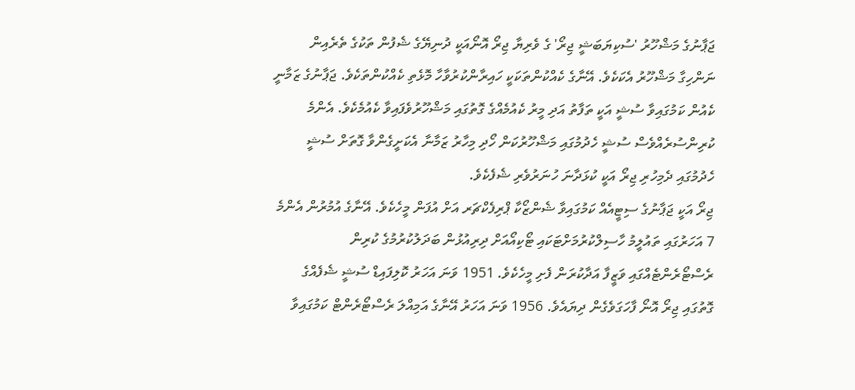ޖަޕާނުގެ މަޝްހޫރު 'ސުކިޔަބަޝީ ޖިރޯ' ގެ ވެރިޔާ ޖިރޯ އޮނޯއަކީ ދުނިޔޭގެ ޝެފުން ތަކުގެ ތެރެއިން ނަންހިގާ މަޝްހޫރު އެކަކެވެ. އޭނާގެ ކެއްކުންތަކަކީ ހައިރާންކުރުވާހާ މޮޅެތި ކެއްކުންތަކެވެ. ޖަޕާނުގެ ޒަމާނީ ކެއުން ކަމުގައިވާ ސުޝީ އަކީ ތަފާތު އަދި މީރު ކެއުމެއްގެ ގޮތުގައި މަޝްހޫރުވެފައިވާ ކެއުމެކެވެ. އެންމެ ކުރިންސުރެއްވެސް ސުޝީ ހެދުމުގައި މަޝްހޫރުކަން ހޯދި މިހާރު ޒަމާނާ އެކަށީގެންވާ ގޮތަށް ސުޝީ ހެދުމުގައި ދެމިހުރި ޖިރޯ އަކީ ކުޅަދާނަ ހުނަރުވެރި ޝެފެކެވެ.
ޖިރޯ އަކީ ޖަޕާނުގެ ސިޓީއެއް ކަމުގައިވާ ޝެންޒޯކާ ޕްރިފެކްޗަރ އަށް އުފަން މީހެކެވެ. އޭނާގެ އުމުރުން އެންމެ 7 އަހަރުގައި ތައުލީމު ހާސިލްކުރުމަށްޓަކައި ޓޯކިއޯއަށް ދިރިއުޅުން ބަދަލުކުރުމުގެ ކުރިން ރެސްޓޯރެންޓެއްގައި ވަޒީފާ އަދާކުރަން ފެށި މީހެކެވެ. 1951 ވަނަ އަހަރު ކޮލިފައިޑް ސުޝީ ޝެފެއްގެ ގޮތުގައި ޖިރޯ އޮނޯ ފާހަގަވެގެން ދިޔައެވެ. 1956 ވަނަ އަހަރު އޭނާގެ އަމިއްލަ ރެސްޓޯރެންޓް ކަމުގައިވާ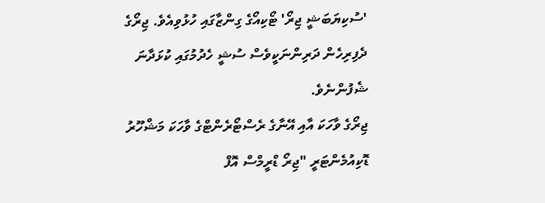'ސުކިޔަބަޝީ ޖިރޯ' ޓޯކިއޯގެ ގިންޒާގައި ހުޅުވިއެވެ. ޖިރޯގެ ދެފިރިހެން ދަރިންނަކީވެސް ސުޝީ ހެދުމުގައި ކުޅަދާނަ ޝެފުންނެވެ.
ޖިރޯގެ ވާހަކަ އާއި އޭނާގެ ރެސްޓޯރެންޓްގެ ވާހަކަ މަޝްހޫރު ޑޮކިއުމެންޓަރީ "ޖިރޯ ޑްރީމްސް އޮފް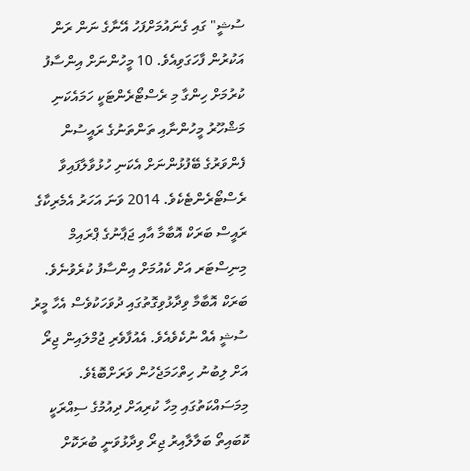ސުޝީ" ގައި ގެނައުމަށްފަހު އޭނާގެ ނަން ރަން އަކުރުން ފާހަގަވިއެވެ. 10 މީހުންނަށް އިންސާފު ކުރުމަށް ހިންގާ މި ރެސްޓޯރެންޓަކީ ހަމައެކަނި މަޝްހޫރު މީހުންނާއި ތަންތަނުގެ ރައީސުން ފެންވަރުގެ ބޭފުޅުންނަށް އެކަނި ހުޅުވާލާފައިވާ ރެސްޓޯރެންޓެކެވެ. 2014 ވަނަ އަހަރު އެމެރިކާގެ ރައީސް ބަރަކް އޮބާމާ އާއި ޖަޕާނުގެ ޕްރައިމް މިނިސްޓަރ އަށް ކެއުމަށް އިންސާފު ކުރެވުނެވެ. ބަރަކް އޮބާމާ ވިދާޅުވިގޮތުގައި ދުވަހަކުވެސް އެހާ މީރު ސުޝީ އެއް ނުކެވެއެވެ. އެއުފާވެރި ޖުމްލައިން ޖިރޯ އަށް ލިބުނު ހިތްހަމަޖެހުން ވަރަށްބޮޑެވެ.
މިމަސައްކަތުގައި މިހާ ކުރިއަށް ދިއުމުގެ ސިއްރަކީ ކޮބައިތޯ ބަލާލާއިރު ޖިރޯ ވިދާޅުވަނީ ބުރަކޮށް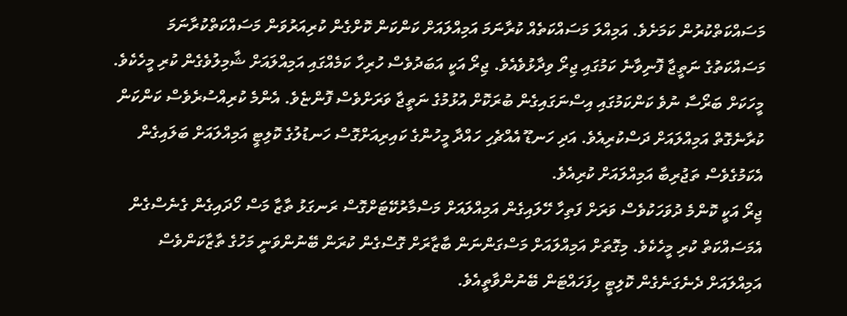މަސައްކަތްކުރުން ކަމަށެވެ. އަމިއްލަ މަސައްކަތެއް ކުރާނަމަ އަމިއްލައަށް ކަންކަން ކޮށްގެން ކުރިއަރުވަން މަސައްކަތްކުރާނަމަ މަސައްކަތުގެ ނަތީޖާ ފޮނިވާނެ ކަމުގައި ޖިރޯ ވިދާޅުވެއެވެ. ޖިރޯ އަކީ އަބަދުވެސް ހުރިހާ ކަމެއްގައި އަމިއްލައަށް ޝާމިލުވެގެން ކުރި މީހެކެވެ. މީހަކަށް ބަރޯސާ ނުވެ ކަންކަމުގައި އިސްނަގައިގެން ބުރަކޮށް އުޅުމުގެ ނަތީޖާ ވަރަށްވެސް ފޮންޏެވެ. އެންމެ ކުރިއްސުރެވެސް ކަންކަން ކުރާނެގޮތް އަމިއްލައަށް ދަސްކުރިއެވެ. އަދި ހަނޑޫ އެއްޗެހި ހައްދާ މީހުންގެ ކައިރިއަށްގޮސް ހަނޑުލުގެ ކޮލިޓީ އަމިއްލައަށް ބަލައިގެން އެކަމުގެވެސް ތަޖުރިބާ އަމިއްލައަށް ކުރިއެވެ.
ޖިރޯ އަކީ ކޮންމެ ދުވަހަކުވެސް ވަރަށް ފަތިހާ ހޭލައިގެން އަމިއްލައަށް މަސްމާރުކޭޓަށްގޮސް ރަނގަޅު ތާޒާ މަސް ހޯދައިގެން ގެނެސްގެން އެމަސައްކަތް ކުރި މީހެކެވެ. މިގޮތަށް އަމިއްލައަށް މަސްގަންނަން ބާޒާރަށް ގޮސްގެން ކުރަން ބޭނުންވަނީ މަހުގެ ތާޒާކަންވެސް އަމިއްލައަށް ދެނެގަނެގެން ކޮލިޓީ ހިފަހައްޓަން ބޭނުންވާތީއެވެ.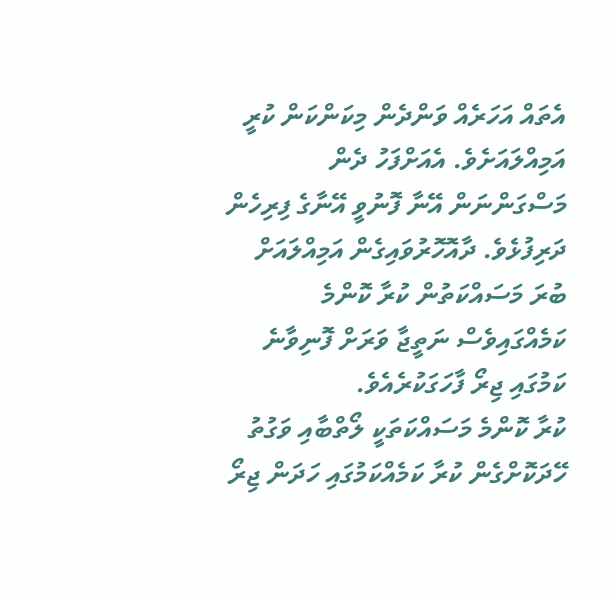އެތައް އަހަރެއް ވަންދެން މިކަންކަން ކުރީ އަމިއްލައަށެވެ. އެއަށްފަހު ދެން މަސްގަންނަން އޭނާ ފޮނުވީ އޭނާގެ ފިރިހެން ދަރިފުޅެވެ. ދާއޮހޮރުވައިގެން އަމިއްލައަށް ބުރަ މަސައްކަތުން ކުރާ ކޮންމެ ކަމެއްގައިވެސް ނަތީޖާ ވަރަށް ފޮނިވާނެ ކަމުގައި ޖިރޯ ފާހަގަކުރެއެވެ.
ކުރާ ކޮންމެ މަސައްކަތަކީ ލޯތްބާއި ވަގުތު ހޭދަކޮށްގެން ކުރާ ކަމެއްކަމުގައި ހަދަން ޖިރޯ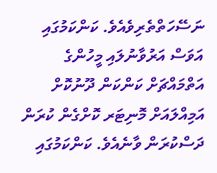ނަސޭހަތްތެރިވެއެވެ. ކަންކަމުގައި އަވަސް އަރުވާނުލައި މީހުންގެ އަތްމައްޗަށް ކަންކަން ދޫނުކޮށް އަމިއްލައަށް މޮނިޓަރ ކޮށްގެން ކުރަން ދަސްކުރަން ވާނެއެވެ. ކަންކަމުގައި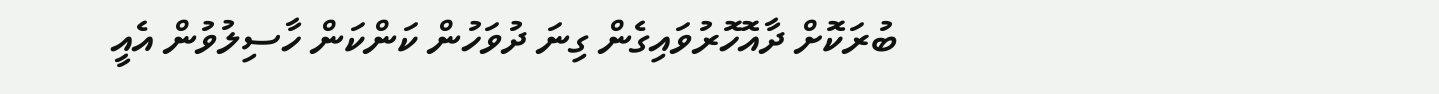ބުރަކޮށް ދާއޮހޮރުވައިގެން ގިނަ ދުވަހުން ކަންކަން ހާސިލުވުން އެއީ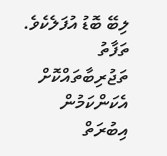ލިބޭ ބޮޑު އުފަލެކެވެ. ތަފާތު ތަޖުރިބާތައްކޮށް އެކަންކަމުން އިބުރަތް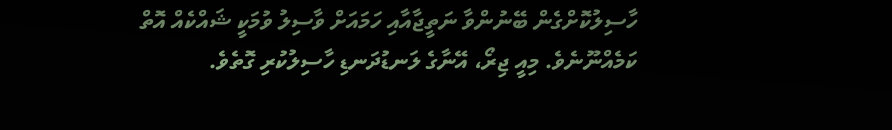ހާސިލުކޮށްގެން ބޭނުންވާ ނަތީޖާއާއި ހަމައަށް ވާސިލު ވުމަކީ ޝައްކެއް އޮތް ކަމެއްނޫނެވެ. މިއީ ޖިރޯ، އޭނާގެ ލަނޑުދަނޑި ހާސިލުކުރި ގޮތެވެ.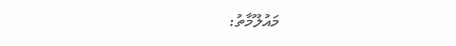މައުލޫމާތު: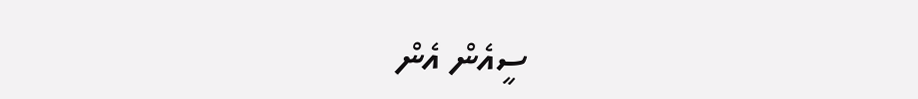ސީއެން އެން